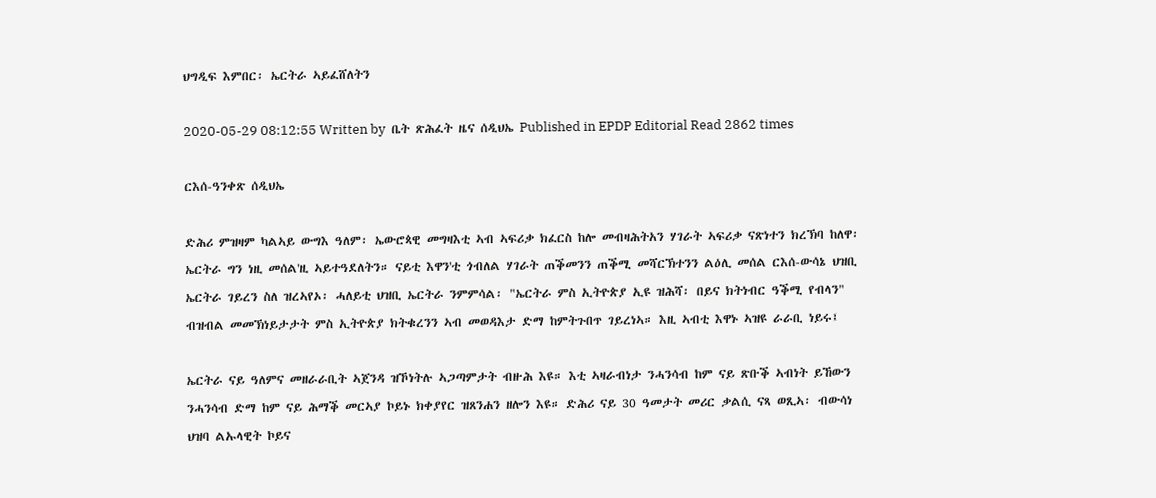ህግዲፍ እምበር፡ ኤርትራ ኣይፈሸለትን

2020-05-29 08:12:55 Written by  ቤት ጽሕፈት ዜና ሰዲህኤ Published in EPDP Editorial Read 2862 times

ርእሰ-ዓንቀጽ ሰዲህኤ

ድሕሪ ምዝዛም ካልኣይ ውግእ ዓለም፡ ኤውሮጳዊ መግዛእቲ ኣብ ኣፍሪቃ ክፈርስ ከሎ መብዛሕትአን ሃገራት ኣፍሪቃ ናጽነተን ክረኽባ ከለዋ፡ ኤርትራ ግን ነዚ መሰል'ዚ ኣይተዓደለትን። ናይቲ እዋን'ቲ ጎብለል ሃገራት ጠቕመንን ጠቕሚ መሻርኽተንን ልዕሊ መሰል ርእሰ-ውሳኔ ህዝቢ ኤርትራ ገይረን ስለ ዝረኣየኦ፡ ሓለይቲ ህዝቢ ኤርትራ ንምምሳል፡ "ኤርትራ ምስ ኢትዮጵያ ኢዩ ዝሕሻ፡ በይና ክትነብር ዓቕሚ የብላን" ብዝብል መመኽነይታታት ምስ ኢትዮጵያ ክትቁረንን ኣብ መወዳእታ ድማ ከምትጉበጥ ገይረነኣ። እዚ ኣብቲ እዋኑ ኣዝዩ ራራቢ ነይሩ፤

ኤርትራ ናይ ዓለምና መዘራራቢት ኣጀንዳ ዝኾነትሉ ኣጋጣምታት ብዙሕ እዩ። እቲ ኣዛራብነታ ንሓንሳብ ከም ናይ ጽቡቕ ኣብነት ይኸውን ንሓንሳብ ድማ ከም ናይ ሕማቕ መርኣያ ኮይኑ ክቀያየር ዝጸንሐን ዘሎን እዩ። ድሕሪ ናይ 30 ዓመታት መሪር ቃልሲ ናጻ ወጺኣ፡ ብውሳነ ህዝባ ልኡላዊት ኮይና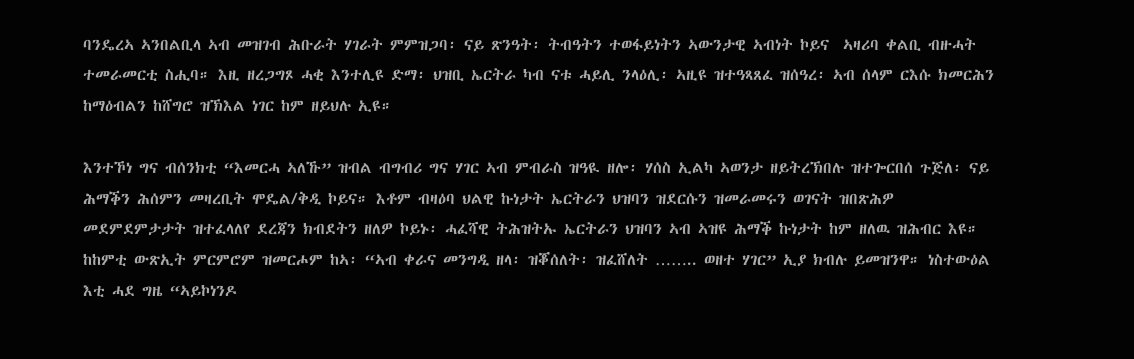ባንዴረኣ ኣንበልቢላ ኣብ መዝገብ ሕቡራት ሃገራት ምምዝጋባ፡ ናይ ጽንዓት፡ ትብዓትን ተወፋይነትን ኣውንታዊ ኣብነት ኮይና  ኣዛሪባ ቀልቢ ብዙሓት ተመራመርቲ ስሒባ። እዚ ዘረጋግጾ ሓቂ እንተሊዩ ድማ፡ ህዝቢ ኤርትራ ካብ ናቱ ሓይሊ ንላዕሊ፡ ኣዚዩ ዝተዓጻጸፈ ዝሰዓረ፡ ኣብ ሰላም ርእሱ ክመርሕን ከማዕብልን ከሸግሮ ዝኽእል ነገር ከም ዘይህሉ ኢዩ።

እንተኾነ ግና ብሰንክቲ “እመርሓ ኣለኹ” ዝብል ብግብሪ ግና ሃገር ኣብ ምብራስ ዝዓዪ ዘሎ፡ ሃሰስ ኢልካ ኣወንታ ዘይትረኽበሉ ዝተጐርበሰ ጉጅለ፡ ናይ ሕማቕን ሕሰምን መዛረቢት ሞዴል/ቅዲ ኮይና። እቶም ብዛዕባ ህልዊ ኩነታት ኤርትራን ህዝባን ዝደርሱን ዝመራመሩን ወገናት ዝበጽሕዎ መደምደምታታት ዝተፈላለየ ደረጃን ክብደትን ዘለዎ ኮይኑ፡ ሓፈሻዊ ትሕዝትኡ ኤርትራን ህዝባን ኣብ ኣዝዩ ሕማቕ ኩነታት ከም ዘለዉ ዝሕብር እዩ። ከከምቲ ውጽኢት ምርምሮም ዝመርሖም ከኣ፡ “ኣብ ቀራና መንግዲ ዘላ፡ ዝቖሰለት፡ ዝፈሸለት …….. ወዘተ ሃገር” ኢያ ክብሉ ይመዝንዋ። ነስተውዕል እቲ ሓደ ግዜ “ኣይኮነንዶ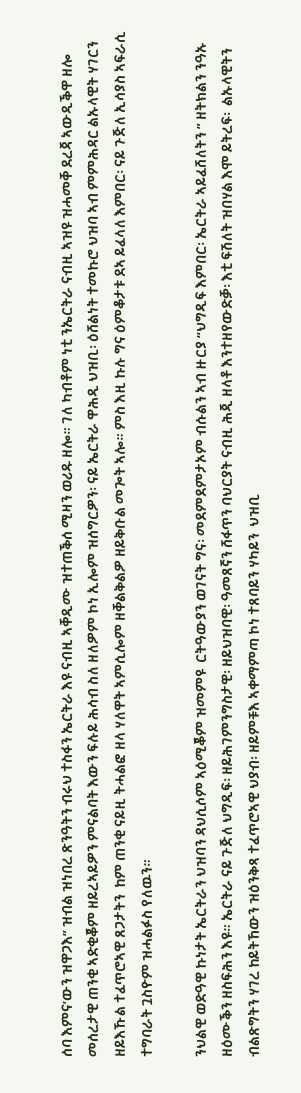ሰባ እምና’ውን ዝዋጋእ” ዝብል ዝነበረ ጽንዓትን ብሩህ ተስፋን ኤርትራ እዩ ናብዚ ኣቐዲሙ ዝተጠቕሰ ሚዛን ወሪዱ ዘሎ። ገለ ካብቶም ነቲ ንኤርትራ ናብዚ ኣዝዩ ዝሓመቐ ደረጃ ኣውዲቕዋ ዘሎ  መሰረታዊ ጠንቂ ኣድቂቖም ዘይረኣይዎን ምናልባት እውን ፍሉይ ሕሳብ ስለ ዘለዎም ኮነ ኢሎም ዝሰግርዎን፡ ናይ ኤርትራ ዋሕዲ ህዝቢ፡ ዕሸልነት ተመኩሮ ህዝባ ኣብ ምምሕዳር ልኡላዊት ሃገርን ዘይእኹል ተፈጥሮኣዊ ጸጋታትን  ከም ጠንቂ ናይዚ ትሓልፎ ዘላ ሃለዋት ኣምሲሎም ዘቐልቅልዎ ዘይቅቡል መጐት ኣሎ። ምስ እዚ ኩሉ ግና ዕምቆታቱ ደኣ ይፈላለ እምበር፡ ናይ ጉጅለ ኢሳያስ ኣፍራሲ ተግባራት ጓስዮም ዝሓልፉስ የለዉን።

ንህልዊ ወድዓዊ ኩነታት ኤርትራን ህዝባን ዳህሲሶም ኣዕሚቖም ዝመምዩ  ርትዓውያን ወገናት ግና፡ መደምደምታኦም ብሱልን ኣብ ዙርያ “ህግዲፍ እምበር፡ ኤርትራ ኣይፈሸለትን ” ዘትክልን ንዓኡ ዘዕሙቕን ዘስፍሕን እዩ። ኤርትራ ናይ ጉጅለ ህግዲፍ፡ ዘይሕገምንግስታዊ፡ ዘይህዝባዊ፡ ዓመጸኛን ሸፋጥን ባህርያት ናብዚ ሕጂ ዘላቶ እንተዘየውድቓ፡ እቲ ፍሽለት ዝበሃል እሞ ይትረፍ፡  ልኡላዊትን ብልጽግትን ሃገረ ከይትኸውን ዝዕንቅጻ ተፈጥሮኣዊ ህያብ፡ ዘይምቹእ ኣቀማምጣ ኮነ ተጸባይን ሃካይን  ህዝቢ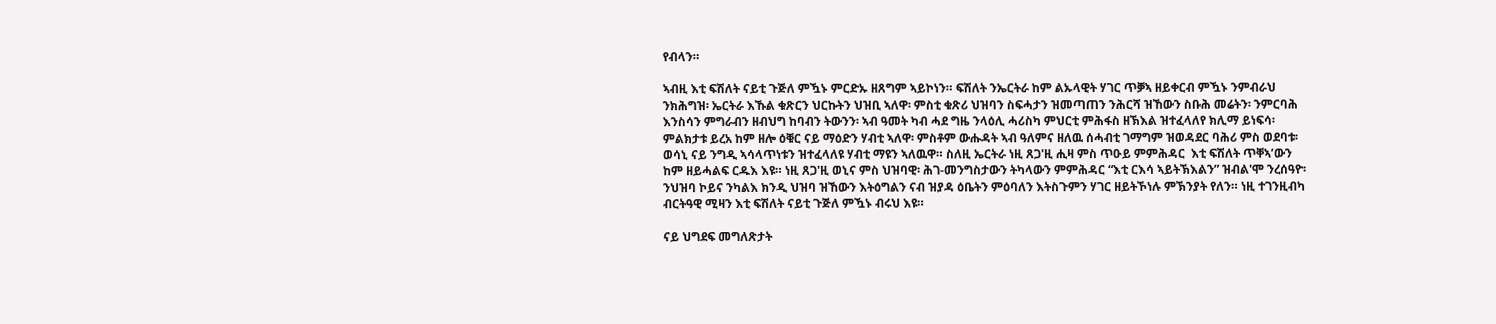የብላን።

ኣብዚ እቲ ፍሽለት ናይቲ ጉጅለ ምዃኑ ምርድኡ ዘጸግም ኣይኮነን። ፍሽለት ንኤርትራ ከም ልኡላዊት ሃገር ጥቓኣ ዘይቀርብ ምዃኑ ንምብራህ ንክሕግዝ፡ ኤርትራ እኹል ቁጽርን ህርኩትን ህዝቢ ኣለዋ፡ ምስቲ ቁጽሪ ህዝባን ስፍሓታን ዝመጣጠን ንሕርሻ ዝኸውን ስቡሕ መሬትን፡ ንምርባሕ እንስሳን ምግራብን ዘብህግ ከባብን ትውንን፡ ኣብ ዓመት ካብ ሓደ ግዜ ንላዕሊ ሓሪስካ ምህርቲ ምሕፋስ ዘኽእል ዝተፈላለየ ክሊማ ይነፍሳ፡ ምልክታቱ ይረአ ከም ዘሎ ዕቑር ናይ ማዕድን ሃብቲ ኣለዋ፡ ምስቶም ውሑዳት ኣብ ዓለምና ዘለዉ ሰሓብቲ ገማግም ዝወዳደር ባሕሪ ምስ ወደባቱ፡ ወሳኒ ናይ ንግዲ ኣሳላጥነቱን ዝተፈላለዩ ሃብቲ ማዩን ኣለዉዋ። ስለዚ ኤርትራ ነዚ ጸጋ'ዚ ሒዛ ምስ ጥዑይ ምምሕዳር  እቲ ፍሽለት ጥቐኣ’ውን ከም ዘይሓልፍ ርዱእ እዩ። ነዚ ጸጋ'ዚ ወኒና ምስ ህዝባዊ፡ ሕገ-መንግስታውን ትካላውን ምምሕዳር “እቲ ርእሳ ኣይትኽእልን” ዝብል'ሞ ንረሰዓዮ፡ ንህዝባ ኮይና ንካልእ ክንዲ ህዝባ ዝኸውን እትዕግልን ናብ ዝያዳ ዕቤትን ምዕባለን እትስጉምን ሃገር ዘይትኾነሉ ምኽንያት የለን። ነዚ ተገንዚብካ ብርትዓዊ ሚዛን እቲ ፍሽለት ናይቲ ጉጅለ ምዃኑ ብሩህ እዩ።

ናይ ህግደፍ መግለጽታት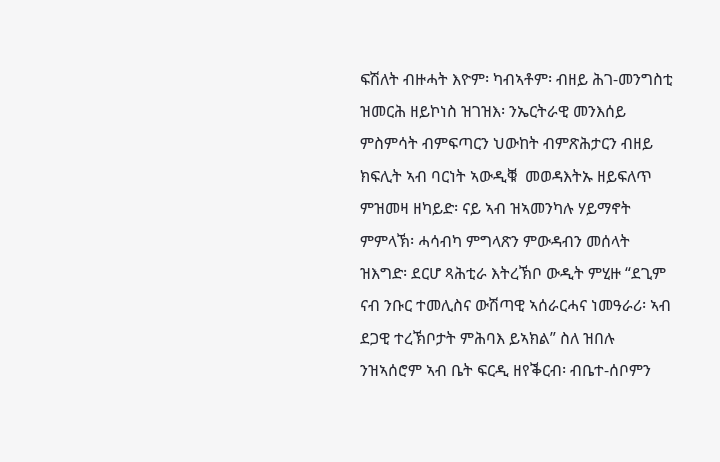ፍሽለት ብዙሓት እዮም፡ ካብኣቶም፡ ብዘይ ሕገ-መንግስቲ ዝመርሕ ዘይኮነስ ዝገዝእ፡ ንኤርትራዊ መንእሰይ ምስምሳት ብምፍጣርን ህውከት ብምጽሕታርን ብዘይ ክፍሊት ኣብ ባርነት ኣውዲቑ  መወዳእትኡ ዘይፍለጥ ምዝመዛ ዘካይድ፡ ናይ ኣብ ዝኣመንካሉ ሃይማኖት ምምላኽ፡ ሓሳብካ ምግላጽን ምውዳብን መሰላት ዝእግድ፡ ደርሆ ጻሕቲራ እትረኽቦ ውዲት ምሂዙ “ደጊም ናብ ንቡር ተመሊስና ውሽጣዊ ኣሰራርሓና ነመዓራሪ፡ ኣብ ደጋዊ ተረኽቦታት ምሕባእ ይኣክል” ስለ ዝበሉ ንዝኣሰሮም ኣብ ቤት ፍርዲ ዘየቕርብ፡ ብቤተ-ሰቦምን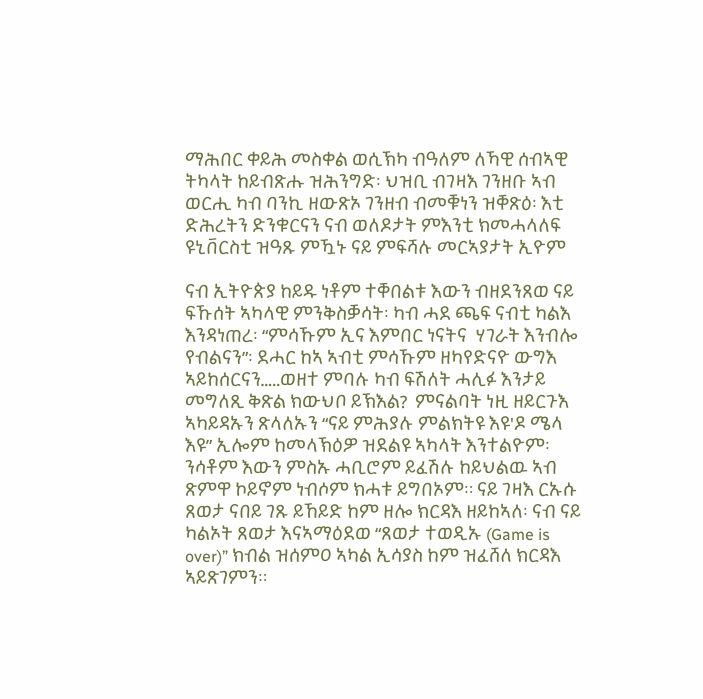ማሕበር ቀይሕ መስቀል ወሲኽካ ብዓለም ለኻዊ ሰብኣዊ ትካላት ከይብጽሑ ዝሕንግድ፡ ህዝቢ ብገዛእ ገንዘቡ ኣብ ወርሒ ካብ ባንኪ ዘውጽኦ ገንዘብ ብመቑነን ዝቐጽዕ፡ እቲ ድሕረትን ድንቁርናን ናብ ወለዶታት ምእንቲ ክመሓላለፍ ዩኒቨርስቲ ዝዓጹ ምዃኑ ናይ ምፍሻሉ መርኣያታት ኢዮም

ናብ ኢትዮጵያ ከይዱ ነቶም ተቐበልቱ እውን ብዘደንጸወ ናይ ፍኹሰት ኣካላዊ ምንቅስቓሳት፡ ካብ ሓደ ጫፍ ናብቲ ካልእ እንዳነጠረ፡ “ምሳኹም ኢና እምበር ነናትና  ሃገራት እንብሎ የብልናን”፡ ደሓር ከኣ ኣብቲ ምሳኹም ዘካየድናዮ ውግእ ኣይከሰርናን…..ወዘተ ምባሉ ካብ ፍሽለት ሓሊፉ እንታይ መግለጺ ቅጽል ክውህቦ ይኽእል?  ምናልባት ነዚ ዘይርጉእ ኣካይዳኡን ጽላለኡን “ናይ ምሕያሉ ምልክትዩ እዩ'ዶ ሜላ እዩ” ኢሎም ከመላኽዕዎ ዝደልዩ ኣካላት እንተልዮም፡ ንሳቶም እውን ምስኡ ሓቢሮም ይፈሽሉ ከይህልዉ ኣብ ጽምዋ ኮይኖም ነብሶም ክሓቱ ይግበኦም። ናይ ገዛእ ርኡሱ ጸወታ ናበይ ገጹ ይኸይድ ከም ዘሎ ክርዳእ ዘይከኣለ፡ ናብ ናይ ካልኦት ጸወታ እናኣማዕደወ “ጸወታ ተወዲኡ (Game is over)” ክብል ዝሰምዐ ኣካል ኢሳያስ ከም ዝፈሸለ ክርዳእ ኣይጽገምን።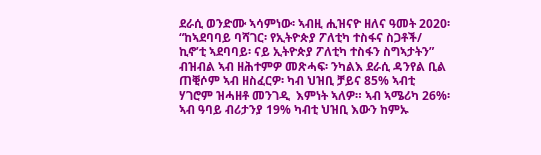ደራሲ ወንድሙ ኣሳምነው፡ ኣብዚ ሒዝናዮ ዘለና ዓመት 2020፡ “ከኣደባባይ ባሻገር፡ የኢትዮጵያ ፖለቲካ ተስፋና ስጋቶች/ ኪኖ’ቲ ኣደባባይ፡ ናይ ኢትዮጵያ ፖለቲካ ተስፋን ስግኣታትን” ብዝብል ኣብ ዘሕተምዎ መጽሓፍ፡ ንካልእ ደራሲ ዳንየል ቢል ጠቒሶም ኣብ ዘስፈርዎ፡ ካብ ህዝቢ ቻይና 85% ኣብቲ ሃገሮም ዝሓዘቶ መንገዲ  እምነት ኣለዎ። ኣብ ኣሜሪካ 26%፡ ኣብ ዓባይ ብሪታንያ 19% ካብቲ ህዝቢ እውን ከምኡ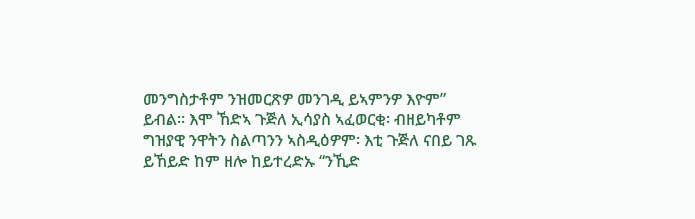መንግስታቶም ንዝመርጽዎ መንገዲ ይኣምንዎ እዮም” ይብል። እሞ ኸድኣ ጉጅለ ኢሳያስ ኣፈወርቂ፡ ብዘይካቶም ግዝያዊ ንዋትን ስልጣንን ኣስዲዕዎም፡ እቲ ጉጅለ ናበይ ገጹ ይኸይድ ከም ዘሎ ከይተረድኡ “ንኺድ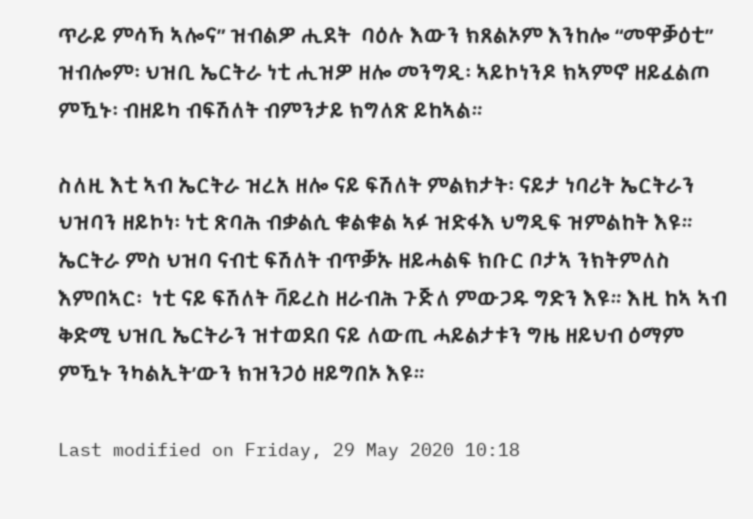ጥራይ ምሳኻ ኣሎና” ዝብልዎ ሒደት  ባዕሉ እውን ክጸልኦም እንከሎ “መዋቓዕቲ” ዝብሎም፡ ህዝቢ ኤርትራ ነቲ ሒዝዎ ዘሎ መንግዲ፡ ኣይኮነንዶ ክኣምኖ ዘይፈልጦ ምዃኑ፡ ብዘይካ ብፍሽለት ብምንታይ ክግለጽ ይከኣል።

ስለዚ እቲ ኣብ ኤርትራ ዝረአ ዘሎ ናይ ፍሽለት ምልክታት፡ ናይታ ነባሪት ኤርትራን ህዝባን ዘይኮነ፡ ነቲ ጽባሕ ብቃልሲ ቁልቁል ኣፉ ዝድፋእ ህግዲፍ ዝምልከት እዩ። ኤርትራ ምስ ህዝባ ናብቲ ፍሽለት ብጥቓኡ ዘይሓልፍ ክቡር ቦታኣ ንክትምለስ እምበኣር፡  ነቲ ናይ ፍሽለት ቫይረስ ዘራብሕ ጉጅለ ምውጋዱ ግድን እዩ። እዚ ከኣ ኣብ ቅድሚ ህዝቢ ኤርትራን ዝተወደበ ናይ ለውጢ ሓይልታቱን ግዜ ዘይህብ ዕማም ምዃኑ ንካልኢት’ውን ክዝንጋዕ ዘይግበኦ እዩ።

Last modified on Friday, 29 May 2020 10:18